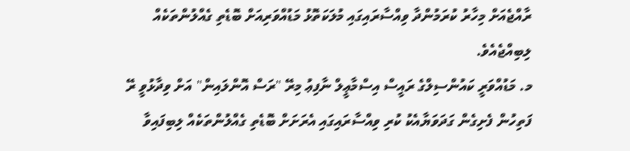ރާއްޖެއަށް މިހާރު ކުރަމުންދާ ވިއްސާރައިގައި މުލަކަތޮޅު މަޑުއްވަރިއަށް ބޮޑެތި ގެއްލުންތަކެއް ލިބިއްޖެއެވެ.
މ. މަޑުއްވަރީ ކައުންސިލްގެ ރައީސް އިސްމާޢީލް ނާފިޢު މިރޭ "ރަސް އޮންލައިން" އަށް ވިދާޅުވީ ރޭ ފަތިހުން ފެށިގެން ގަދަވަޔާއެކު ކުރި ވިއްސާރައިގައި އެރަށަށް ބޮޑެތި ގެއްލުންތަކެއް ލިބިފައިވާ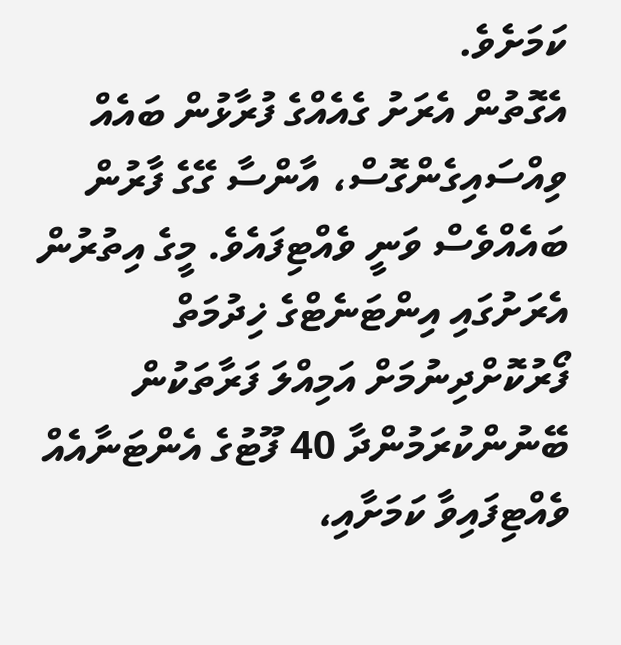ކަމަށެވެ.
އެގޮތުން އެރަށު ގެއެއްގެ ފުރާޅުން ބައެއް ވިއްސައިގެންގޮސް، އާންސާ ގޭގެ ފާރުން ބައެއްވެސް ވަނީ ވެއްޓިފައެވެ. މީގެ އިތުރުން އެރަށުގައި އިންޓަނެޓްގެ ޚިދުމަތް ފޯރުކޮށްދިނުމަށް އަމިއްލަ ފަރާތަކުން ބޭނުންކުރަމުންދާ 40 ފޫޓުގެ އެންޓަނާއެއް ވެއްޓިފައިވާ ކަމަށާއި،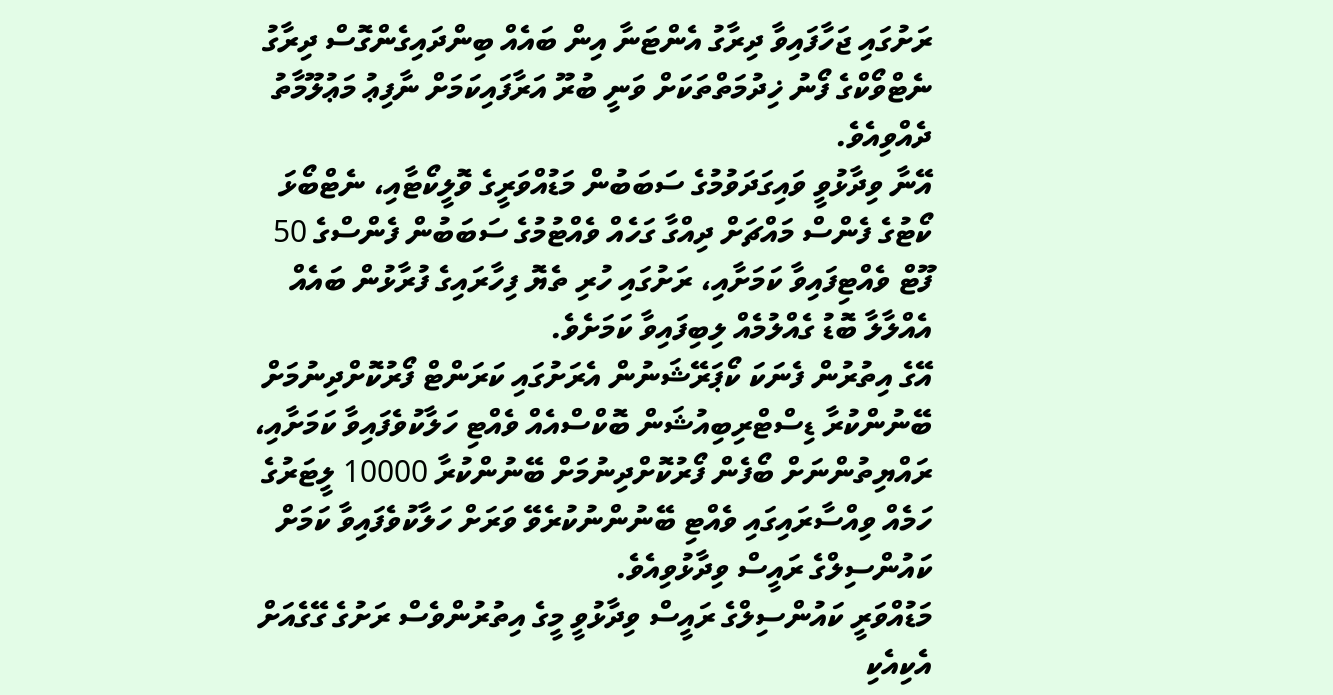ރަށުގައި ޖަހާފައިވާ ދިރާގު އެންޓަނާ އިން ބައެއް ބިންދައިގެންގޮސް ދިރާގު ނެޓްވޯކްގެ ފޯނު ޚިދުމަތްތަކަށް ވަނީ ބުރޫ އަރާފައިކަމަށް ނާފިޢު މަޢުލޫމާތު ދެއްވިއެވެ.
އޭނާ ވިދާޅުވީ ވައިގަދަވުމުގެ ސަބަބުން މަޑުއްވަރީގެ ވޮލީކޯޓާއި، ނެޓްބޯޅަ ކޯޓުގެ ފެންސް މައްޗަށް ދިއްގާ ގަހެއް ވެއްޓުމުގެ ސަބަބުން ފެންސްގެ 50 ފޫޓް ވެއްޓިފައިވާ ކަމަށާއި، ރަށުގައި ހުރި ތެޔޮ ފިހާރައިގެ ފުރާޅުން ބައެއް އެއްލާލާ ބޮޑު ގެއްލުމެއް ލިބިފައިވާ ކަމަށެވެ.
އޭގެ އިތުރުން ފެނަކަ ކޯޕަރޭޝަނުން އެރަށުގައި ކަރަންޓް ފޯރުކޮށްދިނުމަށް ބޭނުންކުރާ ޑިސްޓްރިބިއުޝަން ބޮކްސްއެއް ވެއްޓި ހަލާކުވެފައިވާ ކަމަށާއި، ރައްޔިތުންނަށް ބޯފެން ފޯރުކޮށްދިނުމަށް ބޭނުންކުރާ 10000 ލީޓަރުގެ ހަމެއް ވިއްސާރައިގައި ވެއްޓި ބޭނުންނުކުރެވޭ ވަރަށް ހަލާކުވެފައިވާ ކަމަށް ކައުންސިލްގެ ރައީސް ވިދާޅުވިއެވެ.
މަޑުއްވަރީ ކައުންސިލްގެ ރައީސް ވިދާޅުވީ މީގެ އިތުރުންވެސް ރަށުގެ ގޭގެއަށް އެކިއެކި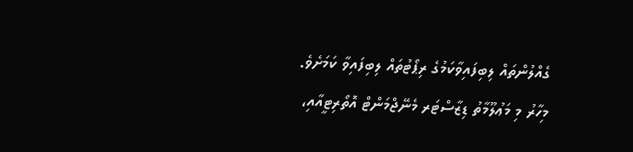ގެއްލުންތައް ލިބިފައިވާކަމުގެ ރިޕޯޓުތައް ލިބިފައިވާ ކަމަށެވެ.
މިހާރު މި މަޢުލޫމާތު ޑިޒާސްޓަރ މެނޭޖްމަންޓް އޮތޯރިޓީއާއި،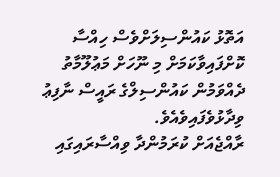އަތޮޅު ކައުންސިލަށްވެސް ހިއްސާ ކޮށްފައިވާކަމަށް މި ނޫހަށް މަޢުލޫމާތު ދެއްވަމުން ކައުންސިލްގެ ރައީސް ނާފިޢު ވިދާޅުވެފައިވެއެވެ.
ރާއްޖެއަށް ކުރަމުންދާ ވިއްސާރައިގައި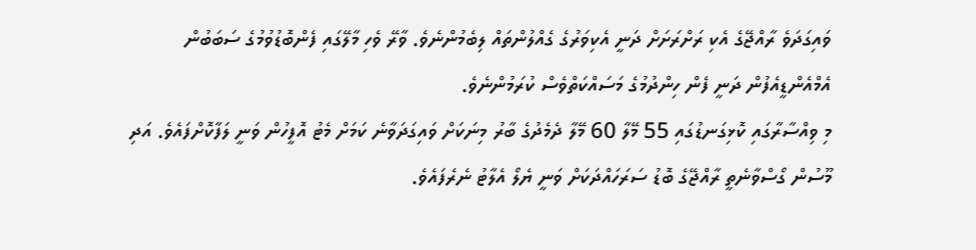ވައިގަދަވެ ރާއްޖޭގެ އެކި ރަށްރަށަށް ދަނީ އެކިވަރުގެ ގެއްލުންތައް ލިބެމުންނެވެ. ވާރޭ ވެހި މާލޭގައި ފެންބޮޑުވުމުގެ ސަބަބުން އެމްއެންޑީއެފުން ދަނީ ފެން ހިންދުމުގެ މަސައްކަތްވެސް ކުރަމުންނެވެ.
މި ވިއްސާރާގައި ކޮޅިގަނޑުގައި 55 މޭލާ 60 މޭލާ ދެމެދުގެ ބާރު މިނަކަށް ވައިގަދަވާނެ ކަމަށް މެޓު އޮފީހުން ވަނީ ލަފާކޮށްފައެވެ. އަދި މޫސުން ގޯސްވާނެތީ ރާއްޖޭގެ ބޮޑު ސަރަހައްދަކަށް ވަނީ ޔެލޯ އެލާޓު ނެރެފައެވެ.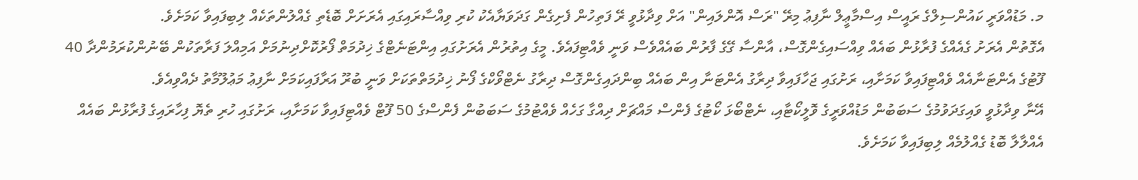މ. މަޑުއްވަރީ ކައުންސިލްގެ ރައީސް އިސްމާޢީލް ނާފިޢު މިރޭ "ރަސް އޮންލައިން" އަށް ވިދާޅުވީ ރޭ ފަތިހުން ފެށިގެން ގަދަވަޔާއެކު ކުރި ވިއްސާރައިގައި އެރަށަށް ބޮޑެތި ގެއްލުންތަކެއް ލިބިފައިވާ ކަމަށެވެ.
އެގޮތުން އެރަށު ގެއެއްގެ ފުރާޅުން ބައެއް ވިއްސައިގެންގޮސް، އާންސާ ގޭގެ ފާރުން ބައެއްވެސް ވަނީ ވެއްޓިފައެވެ. މީގެ އިތުރުން އެރަށުގައި އިންޓަނެޓްގެ ޚިދުމަތް ފޯރުކޮށްދިނުމަށް އަމިއްލަ ފަރާތަކުން ބޭނުންކުރަމުންދާ 40 ފޫޓުގެ އެންޓަނާއެއް ވެއްޓިފައިވާ ކަމަށާއި، ރަށުގައި ޖަހާފައިވާ ދިރާގު އެންޓަނާ އިން ބައެއް ބިންދައިގެންގޮސް ދިރާގު ނެޓްވޯކްގެ ފޯނު ޚިދުމަތްތަކަށް ވަނީ ބުރޫ އަރާފައިކަމަށް ނާފިޢު މަޢުލޫމާތު ދެއްވިއެވެ.
އޭނާ ވިދާޅުވީ ވައިގަދަވުމުގެ ސަބަބުން މަޑުއްވަރީގެ ވޮލީކޯޓާއި، ނެޓްބޯޅަ ކޯޓުގެ ފެންސް މައްޗަށް ދިއްގާ ގަހެއް ވެއްޓުމުގެ ސަބަބުން ފެންސްގެ 50 ފޫޓް ވެއްޓިފައިވާ ކަމަށާއި، ރަށުގައި ހުރި ތެޔޮ ފިހާރައިގެ ފުރާޅުން ބައެއް އެއްލާލާ ބޮޑު ގެއްލުމެއް ލިބިފައިވާ ކަމަށެވެ.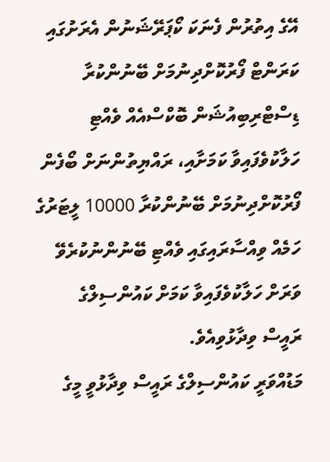އޭގެ އިތުރުން ފެނަކަ ކޯޕަރޭޝަނުން އެރަށުގައި ކަރަންޓް ފޯރުކޮށްދިނުމަށް ބޭނުންކުރާ ޑިސްޓްރިބިއުޝަން ބޮކްސްއެއް ވެއްޓި ހަލާކުވެފައިވާ ކަމަށާއި، ރައްޔިތުންނަށް ބޯފެން ފޯރުކޮށްދިނުމަށް ބޭނުންކުރާ 10000 ލީޓަރުގެ ހަމެއް ވިއްސާރައިގައި ވެއްޓި ބޭނުންނުކުރެވޭ ވަރަށް ހަލާކުވެފައިވާ ކަމަށް ކައުންސިލްގެ ރައީސް ވިދާޅުވިއެވެ.
މަޑުއްވަރީ ކައުންސިލްގެ ރައީސް ވިދާޅުވީ މީގެ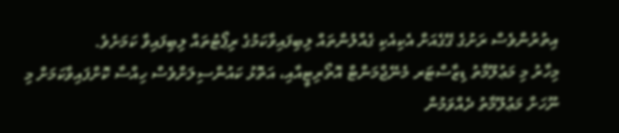އިތުރުންވެސް ރަށުގެ ގޭގެއަށް އެކިއެކި ގެއްލުންތައް ލިބިފައިވާކަމުގެ ރިޕޯޓުތައް ލިބިފައިވާ ކަމަށެވެ.
މިހާރު މި މަޢުލޫމާތު ޑިޒާސްޓަރ މެނޭޖްމަންޓް އޮތޯރިޓީއާއި، އަތޮޅު ކައުންސިލަށްވެސް ހިއްސާ ކޮށްފައިވާކަމަށް މި ނޫހަށް މަޢުލޫމާތު ދެއްވަމުން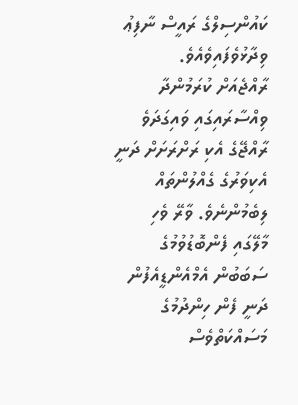ކައުންސިލްގެ ރައީސް ނާފިޢު ވިދާޅުވެފައިވެއެވެ.
ރާއްޖެއަށް ކުރަމުންދާ ވިއްސާރައިގައި ވައިގަދަވެ ރާއްޖޭގެ އެކި ރަށްރަށަށް ދަނީ އެކިވަރުގެ ގެއްލުންތައް ލިބެމުންނެވެ. ވާރޭ ވެހި މާލޭގައި ފެންބޮޑުވުމުގެ ސަބަބުން އެމްއެންޑީއެފުން ދަނީ ފެން ހިންދުމުގެ މަސައްކަތްވެސް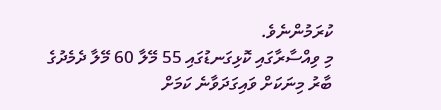ކުރަމުންނެވެ.
މި ވިއްސާރާގައި ކޮޅިގަނޑުގައި 55 މޭލާ 60 މޭލާ ދެމެދުގެ ބާރު މިނަކަށް ވައިގަދަވާނެ ކަމަށް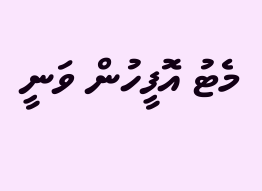މެޓު އޮފީހުން ވަނީ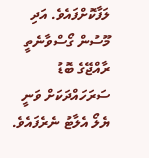ލަފާކޮށްފައެވެ. އަދި މޫސުން ގޯސްވާނެތީ ރާއްޖޭގެ ބޮޑު ސަރަހައްދަކަށް ވަނީ ޔެލޯ އެލާޓު ނެރެފައެވެ.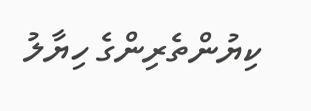ކިޔުންތެރިންގެ ހިޔާލު